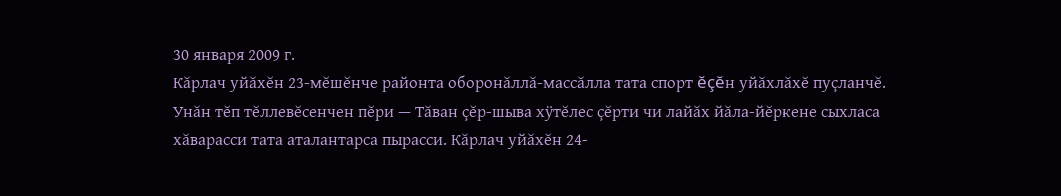30 января 2009 г.
Кăрлач уйăхĕн 23-мĕшĕнче районта оборонăллă-массăлла тата спорт ĕçĕн уйăхлăхĕ пуçланчĕ. Унăн тĕп тĕллевĕсенчен пĕри — Тăван çĕр-шыва хÿтĕлес çĕрти чи лайăх йăла-йĕркене сыхласа хăварасси тата аталантарса пырасси. Кăрлач уйăхĕн 24-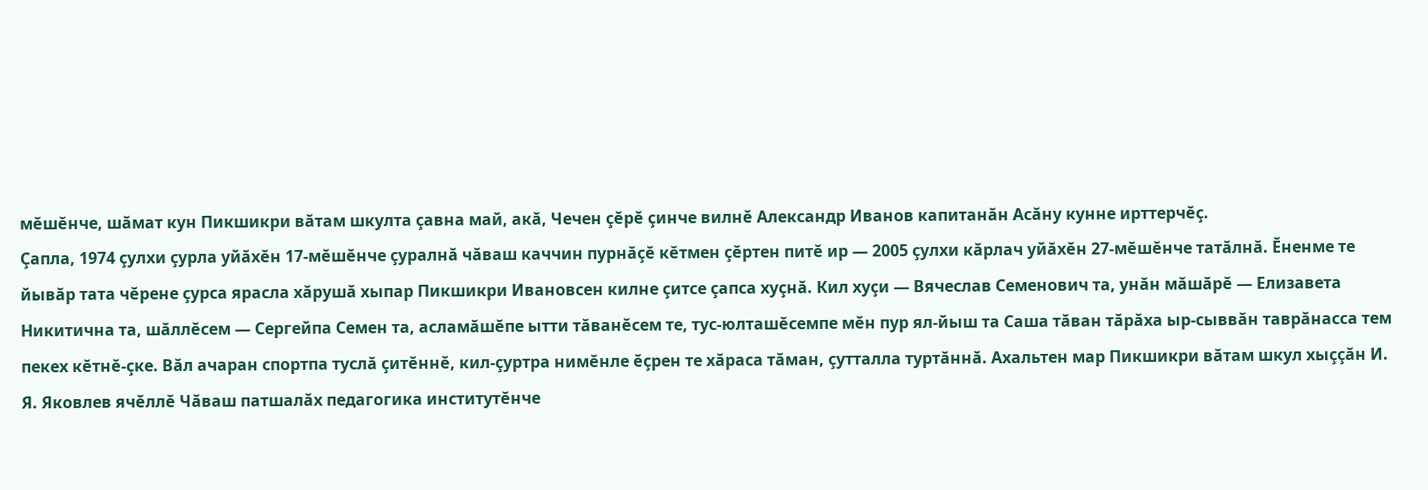мĕшĕнче, шăмат кун Пикшикри вăтам шкулта çавна май, акă, Чечен çĕрĕ çинче вилнĕ Александр Иванов капитанăн Асăну кунне ирттерчĕç.
Çапла, 1974 çулхи çурла уйăхĕн 17-мĕшĕнче çуралнă чăваш каччин пурнăçĕ кĕтмен çĕртен питĕ ир — 2005 çулхи кăрлач уйăхĕн 27-мĕшĕнче татăлнă. Ĕненме те йывăр тата чĕрене çурса ярасла хăрушă хыпар Пикшикри Ивановсен килне çитсе çапса хуçнă. Кил хуçи — Вячеслав Семенович та, унăн мăшăрĕ — Елизавета Никитична та, шăллĕсем — Сергейпа Семен та, асламăшĕпе ытти тăванĕсем те, тус-юлташĕсемпе мĕн пур ял-йыш та Саша тăван тăрăха ыр-сыввăн таврăнасса тем пекех кĕтнĕ-çке. Вăл ачаран спортпа туслă çитĕннĕ, кил-çуртра нимĕнле ĕçрен те хăраса тăман, çутталла туртăннă. Ахальтен мар Пикшикри вăтам шкул хыççăн И. Я. Яковлев ячĕллĕ Чăваш патшалăх педагогика институтĕнче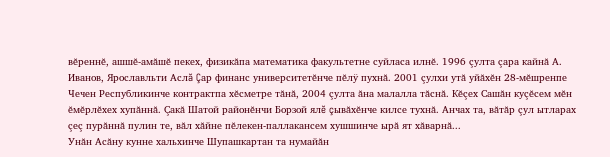вĕреннĕ, ашшĕ-амăшĕ пекех, физикăпа математика факультетне суйласа илнĕ. 1996 çулта çара кайнă А. Иванов, Ярославльти Аслă Çар финанс университетĕнче пĕлÿ пухнă. 2001 çулхи утă уйăхĕн 28-мĕшренпе Чечен Республикинче контрактпа хĕсметре тăнă, 2004 çулта ăна малалла тăснă. Кĕçех Сашăн куçĕсем мĕн ĕмĕрлĕхех хупăннă. Çакă Шатой районĕнчи Борзой ялĕ çывăхĕнче килсе тухнă. Анчах та, вăтăр çул ытларах çеç пурăннă пулин те, вăл хăйне пĕлекен-паллакансем хушшинче ырă ят хăварнă...
Унăн Асăну кунне хальхинче Шупашкартан та нумайăн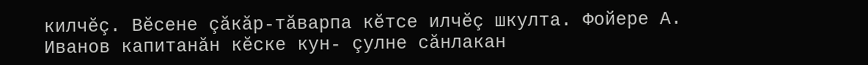килчĕç. Вĕсене çăкăр-тăварпа кĕтсе илчĕç шкулта. Фойере А. Иванов капитанăн кĕске кун- çулне сăнлакан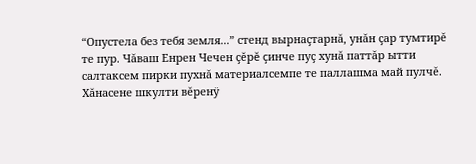“Опустела без тебя земля...” стенд вырнаçтарнă, унăн çар тумтирĕ те пур. Чăваш Енрен Чечен çĕрĕ çинче пуç хунă паттăр ытти салтаксем пирки пухнă материалсемпе те паллашма май пулчĕ.
Хăнасене шкулти вĕренÿ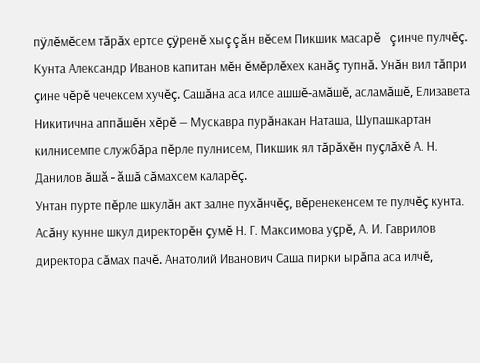пÿлĕмĕсем тăрăх ертсе çÿренĕ хыççăн вĕсем Пикшик масарĕ çинче пулчĕç. Кунта Александр Иванов капитан мĕн ĕмĕрлĕхех канăç тупнă. Унăн вил тăпри çине чĕрĕ чечексем хучĕç. Сашăна аса илсе ашшĕ-амăшĕ, асламăшĕ, Елизавета Никитична аппăшĕн хĕрĕ — Мускавра пурăнакан Наташа, Шупашкартан килнисемпе службăра пĕрле пулнисем, Пикшик ял тăрăхĕн пуçлăхĕ А. Н. Данилов ăшă-ăшă сăмахсем каларĕç.
Унтан пурте пĕрле шкулăн акт залне пухăнчĕç, вĕренекенсем те пулчĕç кунта. Асăну кунне шкул директорĕн çумĕ Н. Г. Максимова уçрĕ, А. И. Гаврилов директора сăмах пачĕ. Анатолий Иванович Саша пирки ырăпа аса илчĕ,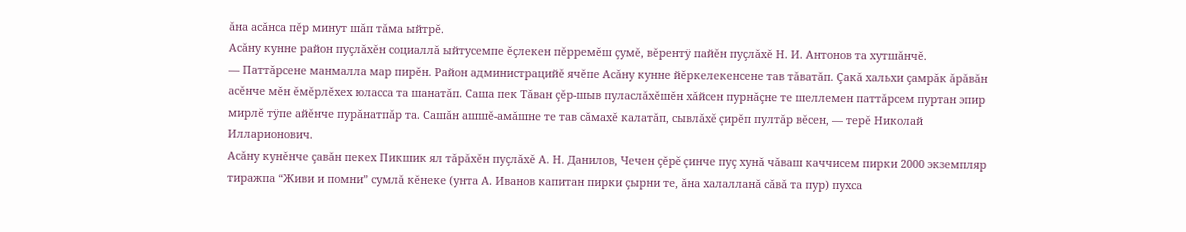ăна асăнса пĕр минут шăп тăма ыйтрĕ.
Асăну кунне район пуçлăхĕн социаллă ыйтусемпе ĕçлекен пĕрремĕш çумĕ, вĕрентÿ пайĕн пуçлăхĕ Н. И. Антонов та хутшăнчĕ.
— Паттăрсене манмалла мар пирĕн. Район администрацийĕ ячĕпе Асăну кунне йĕркелекенсене тав тăватăп. Çакă хальхи çамрăк ăрăвăн асĕнче мĕн ĕмĕрлĕхех юласса та шанатăп. Саша пек Тăван çĕр-шыв пуласлăхĕшĕн хăйсен пурнăçне те шеллемен паттăрсем пуртан эпир мирлĕ тÿпе айĕнче пурăнатпăр та. Сашăн ашшĕ-амăшне те тав сăмахĕ калатăп, сывлăхĕ çирĕп пултăр вĕсен, — терĕ Николай Илларионович.
Асăну кунĕнче çавăн пекех Пикшик ял тăрăхĕн пуçлăхĕ А. Н. Данилов, Чечен çĕрĕ çинче пуç хунă чăваш каччисем пирки 2000 экземпляр тиражпа “Живи и помни” сумлă кĕнеке (унта А. Иванов капитан пирки çырни те, ăна халалланă сăвă та пур) пухса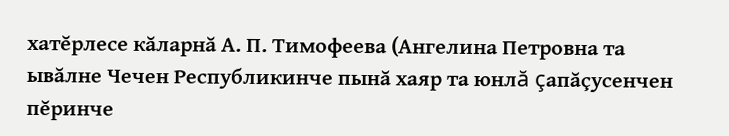хатĕрлесе кăларнă А. П. Тимофеева (Ангелина Петровна та ывăлне Чечен Республикинче пынă хаяр та юнлă çапăçусенчен пĕринче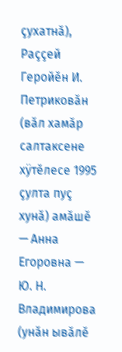çухатнă), Раççей Геройĕн И. Петриковăн (вăл хамăр салтаксене хÿтĕлесе 1995 çулта пуç хунă) амăшĕ — Анна Егоровна — Ю. Н. Владимирова (унăн ывăлĕ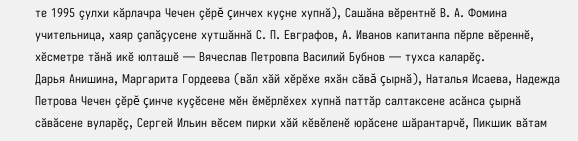те 1995 çулхи кăрлачра Чечен çĕрĕ çинчех куçне хупнă), Сашăна вĕрентнĕ В. А. Фомина учительница, хаяр çапăçусене хутшăннă С. П. Евграфов, А. Иванов капитанпа пĕрле вĕреннĕ, хĕсметре тăнă икĕ юлташĕ — Вячеслав Петровпа Василий Бубнов — тухса каларĕç.
Дарья Анишина, Маргарита Гордеева (вăл хăй хĕрĕхе яхăн сăвă çырнă), Наталья Исаева, Надежда Петрова Чечен çĕрĕ çинче куçĕсене мĕн ĕмĕрлĕхех хупнă паттăр салтаксене асăнса çырнă сăвăсене вуларĕç, Сергей Ильин вĕсем пирки хăй кĕвĕленĕ юрăсене шăрантарчĕ, Пикшик вăтам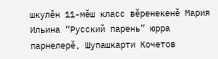шкулĕн 11-мĕш класс вĕренекенĕ Мария Ильина “Русский парень” юрра парнелерĕ, Шупашкарти Кочетов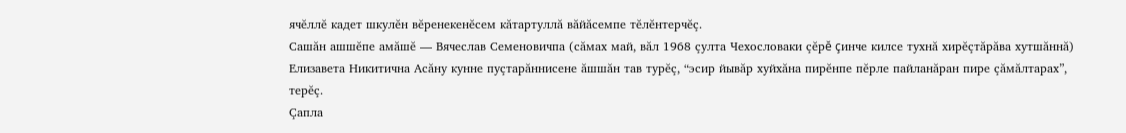ячĕллĕ кадет шкулĕн вĕренекенĕсем кăтартуллă вăйăсемпе тĕлĕнтерчĕç.
Сашăн ашшĕпе амăшĕ — Вячеслав Семеновичпа (сăмах май, вăл 1968 çулта Чехословаки çĕрĕ çинче килсе тухнă хирĕçтăрăва хутшăннă) Елизавета Никитична Асăну кунне пуçтарăннисене ăшшăн тав турĕç, “эсир йывăр хуйхăна пирĕнпе пĕрле пайланăран пире çăмăлтарах”, терĕç.
Çапла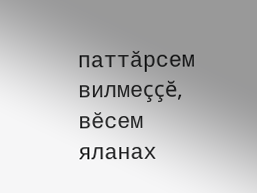паттăрсем вилмеççĕ, вĕсем яланах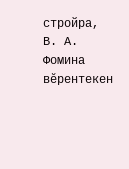стройра, В. А. Фомина вĕрентекен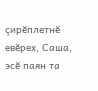çирĕплетнĕ евĕрех, Саша, эсĕ паян та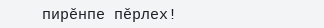пирĕнпе пĕрлех!